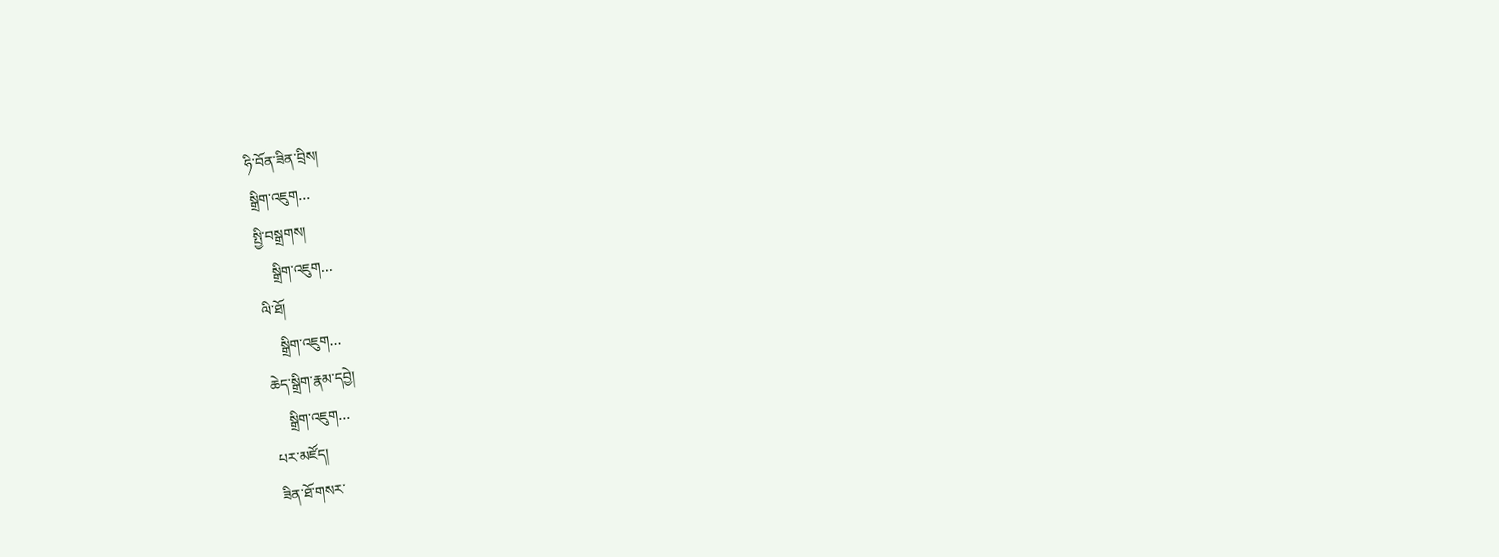ཧི་བོན་ཟིན་བྲིས།
སྒྲིག་འཇུག...
སྤྱི་བསྒྲགས།
    སྒྲིག་འཇུག...
ལི་ཐོ།
    སྒྲིག་འཇུག...
ཆེད་སྒྲིག་རྣམ་དབྱེ།
    སྒྲིག་འཇུག...
པར་མཛོད།
ཟིན་ཐོ་གསར་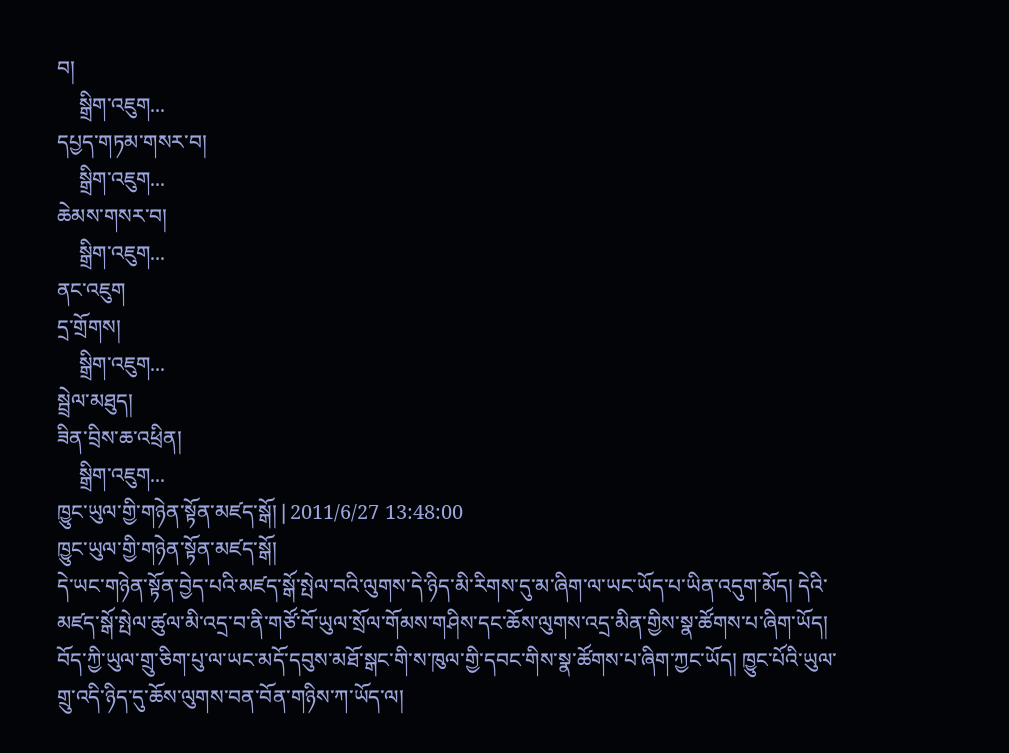བ།
    སྒྲིག་འཇུག...
དཔྱད་གཏམ་གསར་བ།
    སྒྲིག་འཇུག...
ཆེམས་གསར་བ།
    སྒྲིག་འཇུག...
ནང་འཇུག
དྲ་གྲོགས།
    སྒྲིག་འཇུག...
སྦྲེལ་མཐུད།
ཟིན་བྲིས་ཆ་འཕྲིན།
    སྒྲིག་འཇུག...
ཁྱུང་ཡུལ་གྱི་གཉེན་སྟོན་མཛད་སྒོ། | 2011/6/27 13:48:00
ཁྱུང་ཡུལ་གྱི་གཉེན་སྟོན་མཛད་སྒོ།
དེ་ཡང་གཉེན་སྟོན་བྱེད་པའི་མཛད་སྒོ་སྤེལ་བའི་ལུགས་དེ་ཉིད་མི་རིགས་དུ་མ་ཞིག་ལ་ཡང་ཡོད་པ་ཡིན་འདུག་མོད། དེའི་མཛད་སྒོ་སྤེལ་ཚུལ་མི་འདྲ་བ་ནི་གཙོ་བོ་ཡུལ་སྲོལ་གོམས་གཤིས་དང་ཆོས་ལུགས་འདྲ་མིན་གྱིས་སྣ་ཚོགས་པ་ཞིག་ཡོད། བོད་ཀྱི་ཡུལ་གྲུ་ཅིག་པུ་ལ་ཡང་མདོ་དབུས་མཐོ་སྒང་གི་ས་ཁུལ་གྱི་དབང་གིས་སྣ་ཚོགས་པ་ཞིག་ཀྱང་ཡོད། ཁྱུང་པོའི་ཡུལ་གྲུ་འདི་ཉིད་དུ་ཆོས་ལུགས་བན་བོན་གཉིས་ཀ་ཡོད་ལ།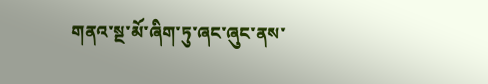གནའ་སྔ་མོ་ཞིག་ཏུ་ཞང་ཞུང་ནས་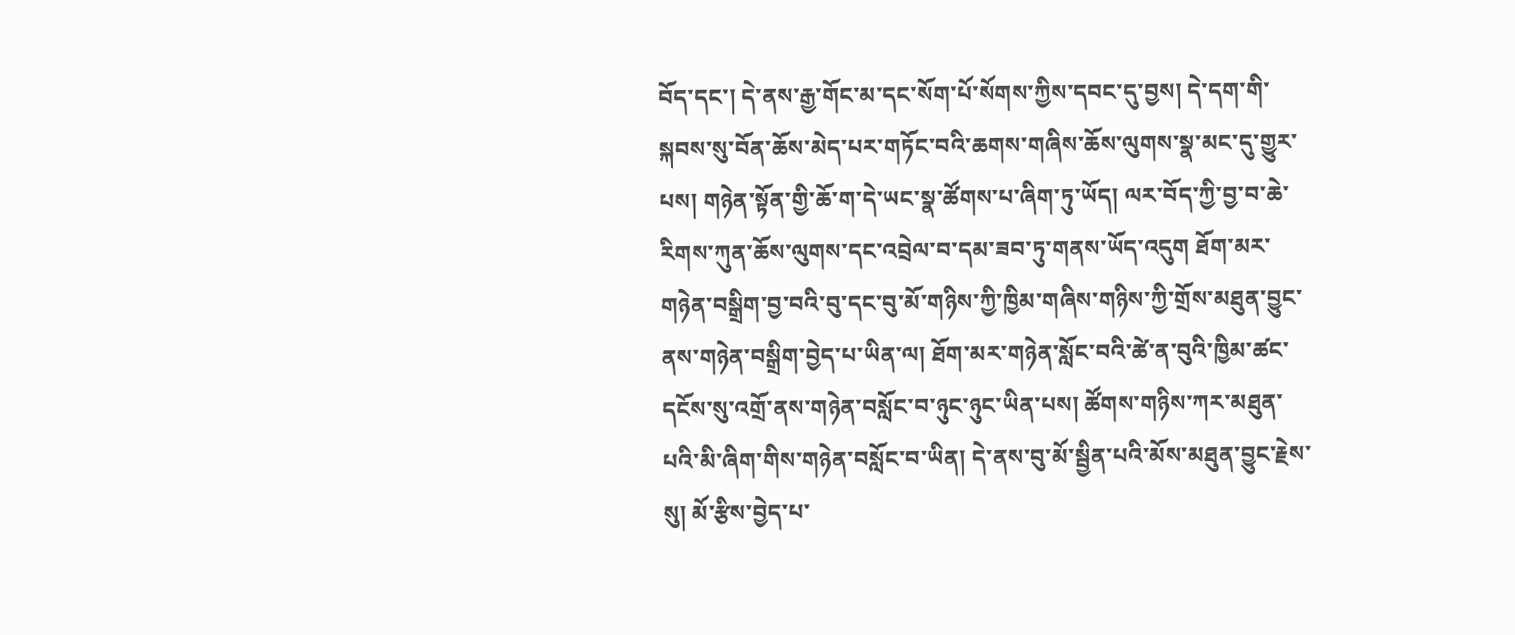བོད་དང་། དེ་ནས་རྒྱ་གོང་མ་དང་སོག་པོ་སོགས་ཀྱིས་དབང་དུ་བྱས། དེ་དག་གི་སྐབས་སུ་བོན་ཆོས་མེད་པར་གཏོང་བའི་ཆགས་གཞིས་ཆོས་ལུགས་སྣ་མང་དུ་གྱུར་པས། གཉེན་སྟོན་གྱི་ཆོ་ག་དེ་ཡང་སྣ་ཚོགས་པ་ཞིག་ཏུ་ཡོད། ལར་བོད་ཀྱི་བྱ་བ་ཆེ་རིགས་ཀུན་ཆོས་ལུགས་དང་འབྲེལ་བ་དམ་ཟབ་ཏུ་གནས་ཡོད་འདུག ཐོག་མར་གཉེན་བསྒྲིག་བྱ་བའི་བུ་དང་བུ་མོ་གཉིས་ཀྱི་ཁྱིམ་གཞིས་གཉིས་ཀྱི་གྲོས་མཐུན་བྱུང་ནས་གཉེན་བསྒྲིག་བྱེད་པ་ཡིན་ལ། ཐོག་མར་གཉེན་སློང་བའི་ཚེ་ན་བུའི་ཁྱིམ་ཚང་དངོས་སུ་འགྲོ་ནས་གཉེན་བསློང་བ་ཉུང་ཉུང་ཡིན་པས། ཚོགས་གཉིས་ཀར་མཐུན་པའི་མི་ཞིག་གིས་གཉེན་བསློང་བ་ཡིན། དེ་ནས་བུ་མོ་སྦྱིན་པའི་མོས་མཐུན་བྱུང་རྗེས་སུ། མོ་རྩིས་བྱེད་པ་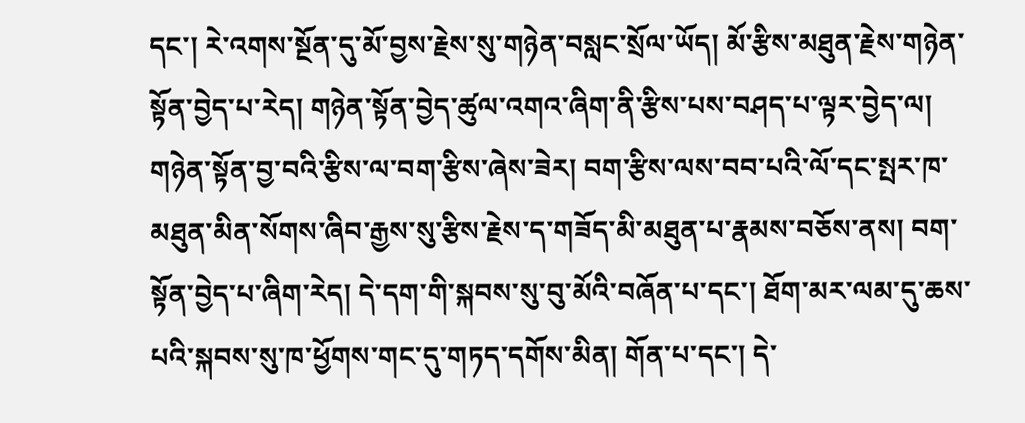དང་། རེ་འགས་སྔོན་དུ་མོ་བྱས་རྗེས་སུ་གཉེན་བསླང་སྲོལ་ཡོད། མོ་རྩིས་མཐུན་རྗེས་གཉེན་སྟོན་བྱེད་པ་རེད། གཉེན་སྟོན་བྱེད་ཚུལ་འགའ་ཞིག་ནི་རྩིས་པས་བཤད་པ་ལྟར་བྱེད་ལ། གཉེན་སྟོན་བྱ་བའི་རྩིས་ལ་བག་རྩིས་ཞེས་ཟེར། བག་རྩིས་ལས་བབ་པའི་ལོ་དང་སྤར་ཁ་མཐུན་མིན་སོགས་ཞིབ་རྒྱས་སུ་རྩིས་རྗེས་ད་གཟོད་མི་མཐུན་པ་རྣམས་བཅོས་ནས། བག་སྟོན་བྱེད་པ་ཞིག་རེད། དེ་དག་གི་སྐབས་སུ་བུ་མོའི་བཞོན་པ་དང་། ཐོག་མར་ལམ་དུ་ཆས་པའི་སྐབས་སུ་ཁ་ཕྱོགས་གང་དུ་གཏད་དགོས་མིན། གོན་པ་དང་། དེ་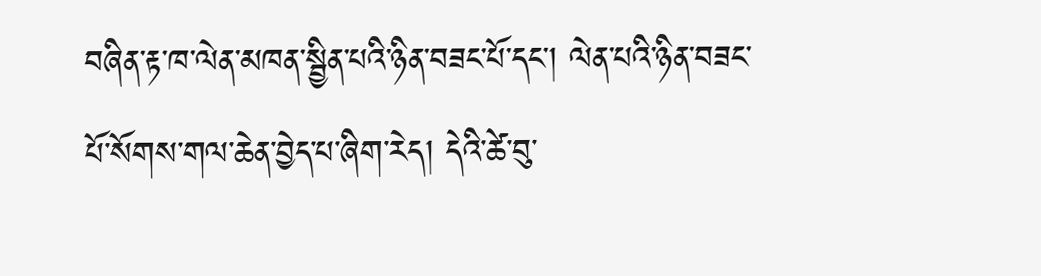བཞིན་རྟ་ཁ་ལེན་མཁན་སྦྱིན་པའི་ཉིན་བཟང་པོ་དང་། ལེན་པའི་ཉིན་བཟང་པོ་སོགས་གལ་ཆེན་བྱེད་པ་ཞིག་རེད། དེའི་ཚེ་བུ་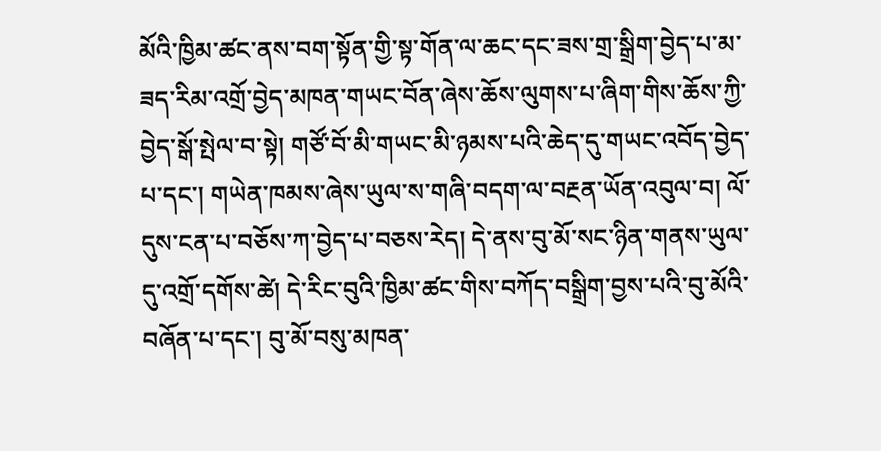མོའི་ཁྱིམ་ཚང་ནས་བག་སྟོན་གྱི་སྟ་གོན་ལ་ཆང་དང་ཟས་གྲ་སྒྲིག་བྱེད་པ་མ་ཟད་རིམ་འགྲོ་བྱེད་མཁན་གཡང་བོན་ཞེས་ཆོས་ལུགས་པ་ཞིག་གིས་ཆོས་ཀྱི་བྱེད་སྒོ་སྤེལ་བ་སྟེ། གཙོ་བོ་མི་གཡང་མི་ཉམས་པའི་ཆེད་དུ་གཡང་འབོད་བྱེད་པ་དང་། གཡེན་ཁམས་ཞེས་ཡུལ་ས་གཞི་བདག་ལ་བརྔན་ཡོན་འབུལ་བ། ལོ་དུས་ངན་པ་བཅོས་ཀ་བྱེད་པ་བཅས་རེད། དེ་ནས་བུ་མོ་སང་ཉིན་གནས་ཡུལ་དུ་འགྲོ་དགོས་ཚེ། དེ་རིང་བུའི་ཁྱིམ་ཚང་གིས་བཀོད་བསྒྲིག་བྱས་པའི་བུ་མོའི་བཞོན་པ་དང་། བུ་མོ་བསུ་མཁན་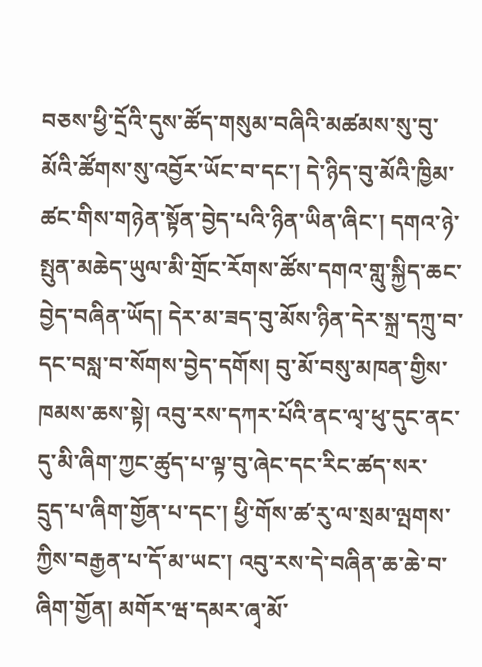བཅས་ཕྱི་དྲོའི་དུས་ཚོད་གསུམ་བཞིའི་མཚམས་སུ་བུ་མོའི་ཚོགས་སུ་འབྱོར་ཡོང་བ་དང་། དེ་ཉིད་བུ་མོའི་ཁྱིམ་ཚང་གིས་གཉེན་སྟོན་བྱེད་པའི་ཉིན་ཡིན་ཞིང་། དགའ་ཉེ་སྤུན་མཆེད་ཡུལ་མི་གྲོང་རོགས་ཚོས་དགའ་གླུ་སྐྱིད་ཆང་བྱེད་བཞིན་ཡོད། དེར་མ་ཟད་བུ་མོས་ཉིན་དེར་སྐྲ་དཀྲུ་བ་དང་བསླ་བ་སོགས་བྱེད་དགོས། བུ་མོ་བསུ་མཁན་གྱིས་ཁམས་ཆས་སྟེ། འབུ་རས་དཀར་པོའི་ནང་ལྭ་ཕུ་དུང་ནང་དུ་མི་ཞིག་ཀྱང་ཚུད་པ་ལྟ་བུ་ཞེང་དང་རིང་ཚད་སར་དྲུད་པ་ཞིག་གྱོན་པ་དང་། ཕྱི་གོས་ཚ་རུ་ལ་སྲམ་ལྤགས་ཀྱིས་བརྒྱན་པ་དོ་མ་ཡང་། འབུ་རས་དེ་བཞིན་ཆ་ཆེ་བ་ཞིག་གྱོན། མགོར་ཝ་དམར་ཞྭ་མོ་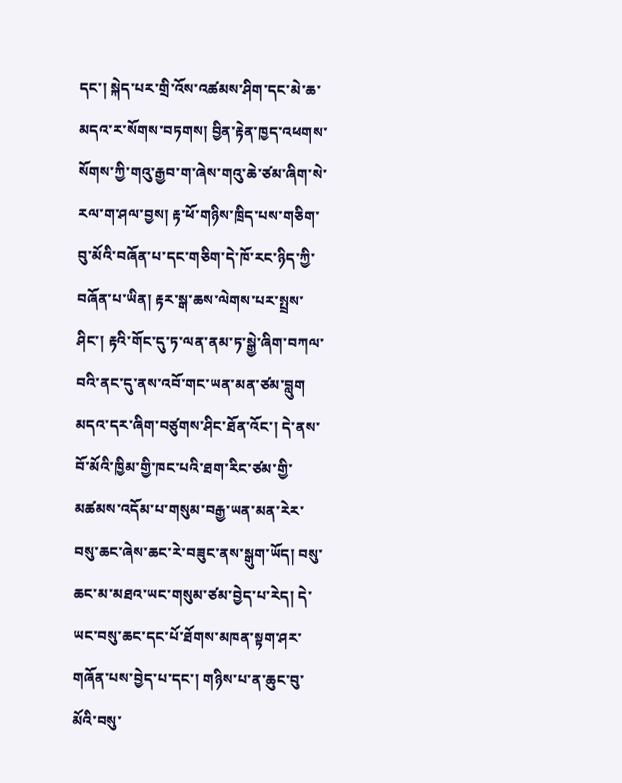དང་། སྐེད་པར་གྲི་འོས་འཚམས་ཤིག་དང་མེ་ཆ་མདའ་ར་སོགས་བཏགས། བྱིན་རྟེན་ཁྱད་འཕགས་སོགས་ཀྱི་གའུ་རྒྱབ་ག་ཞེས་གའུ་ཆེ་ཙམ་ཞིག་སེ་རལ་ག་ཤལ་བྱས། རྟ་ཕོ་གཉིས་ཁྲིད་པས་གཅིག་བུ་མོའི་བཞོན་པ་དང་གཅིག་དེ་ཁོ་རང་ཉིད་ཀྱི་བཞོན་པ་ཡིན། རྟར་སྒ་ཆས་ལེགས་པར་སྤྲས་ཤིང་། རྟའི་གོང་དུ་ཏ་ལན་ནམ་ཏ་སྒྱེ་ཞིག་བཀལ་བའི་ནང་དུ་ནས་འབོ་གང་ཡན་མན་ཙམ་བླུག མདའ་དར་ཞིག་བཙུགས་ཤིང་ཐོན་འོང་། དེ་ནས་བོ་མོའི་ཁྱིམ་གྱི་ཁང་པའི་ཐག་རིང་ཙམ་གྱི་མཚམས་འདོམ་པ་གསུམ་བརྒྱ་ཡན་མན་རེར་བསུ་ཆང་ཞེས་ཆང་རེ་བཟུང་ནས་སྒུག་ཡོད། བསུ་ཆང་མ་མཐའ་ཡང་གསུམ་ཙམ་བྱེད་པ་རེད། དེ་ཡང་བསུ་ཆང་དང་པོ་ཐོགས་མཁན་སྟག་ཤར་གཞོན་པས་བྱེད་པ་དང་། གཉིས་པ་ན་ཆུང་བུ་མོའི་བསུ་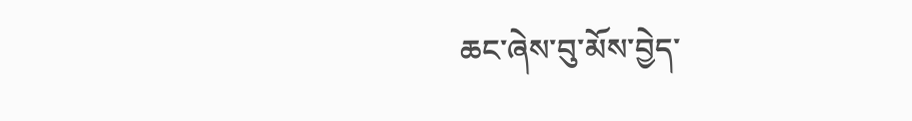ཆང་ཞེས་བུ་མོས་བྱེད་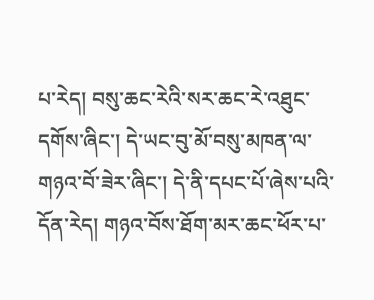པ་རེད། བསུ་ཆང་རེའི་སར་ཆང་རེ་འཐུང་དགོས་ཞིང་། དེ་ཡང་བུ་མོ་བསུ་མཁན་ལ་གཉའ་བོ་ཟེར་ཞིང་། དེ་ནི་དཔང་པོ་ཞེས་པའི་དོན་རེད། གཉའ་བོས་ཐོག་མར་ཆང་ཕོར་པ་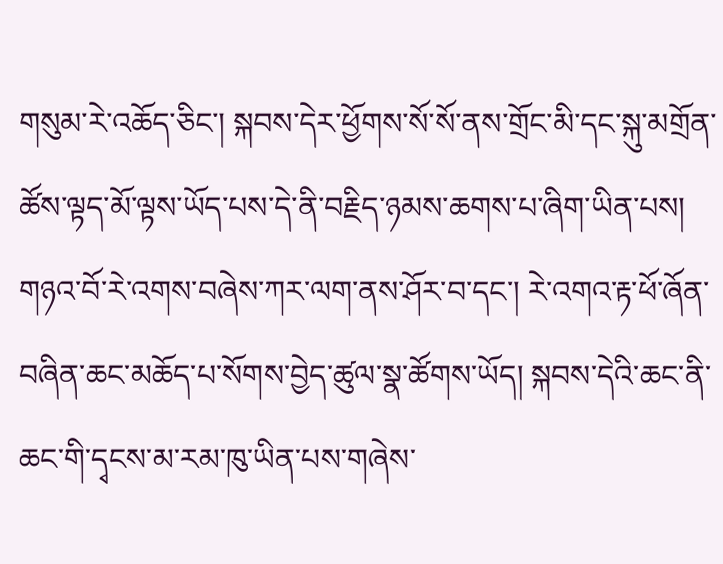གསུམ་རེ་འཆོད་ཅིང་། སྐབས་དེར་ཕྱོགས་སོ་སོ་ནས་གྲོང་མི་དང་སྐུ་མགྲོན་ཚོས་ལྟད་མོ་ལྟས་ཡོད་པས་དེ་ནི་བརྗིད་ཉམས་ཆགས་པ་ཞིག་ཡིན་པས། གཉའ་བོ་རེ་འགས་བཞེས་ཀར་ལག་ནས་ཤོར་བ་དང་། རེ་འགའ་རྟ་ཕོ་ཞོན་བཞིན་ཆང་མཆོད་པ་སོགས་བྱེད་ཚུལ་སྣ་ཚོགས་ཡོད། སྐབས་དེའི་ཆང་ནི་ཆང་གི་དྭངས་མ་རམ་ཁུ་ཡིན་པས་གཞེས་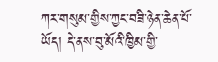ཀར་གསུམ་གྱིས་ཀྱང་བཟི་ཉེན་ཆེན་པོ་ཡོད། དེ་ནས་བུ་མོའི་ཁྱིམ་གྱི་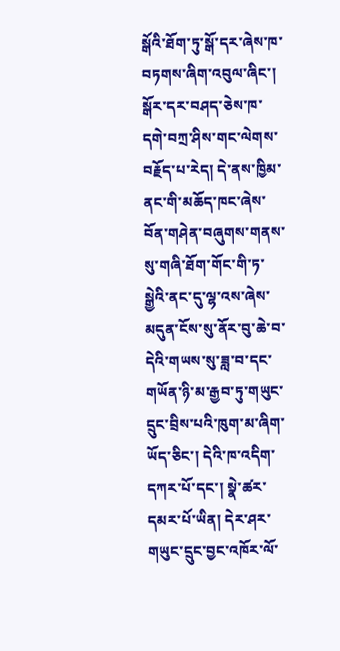སྒོའི་ཐོག་ཏུ་སྒོ་དར་ཞེས་ཁ་བཏགས་ཞིག་འབུལ་ཞིང་། སྒོར་དར་བཤད་ཅེས་ཁ་དགེ་བཀྲ་ཤིས་གང་ལེགས་བརྗོད་པ་རེད། དེ་ནས་ཁྱིམ་ནང་གི་མཆོད་ཁང་ཞེས་བོན་གཤེན་བཞུགས་གནས་སུ་གཞི་ཐོག་གོང་གི་ཏ་སྒྱེའི་ནང་དུ་ལྷ་འས་ཞེས་མདུན་ངོས་སུ་ནོར་བུ་ཆེ་བ་དེའི་གཡས་སུ་ཟླ་བ་དང་གཡོན་ཉི་མ་རྒྱབ་ཏུ་གཡུང་དྲུང་བྲིས་པའི་ཁུག་མ་ཞིག་ཡོད་ཅིང་། དེའི་ཁ་འདིག་དཀར་པོ་དང་། སྣེ་ཚར་དམར་པོ་ཡིན། དེར་ཤར་གཡུང་དྲུང་བྱང་འཁོར་ལོ་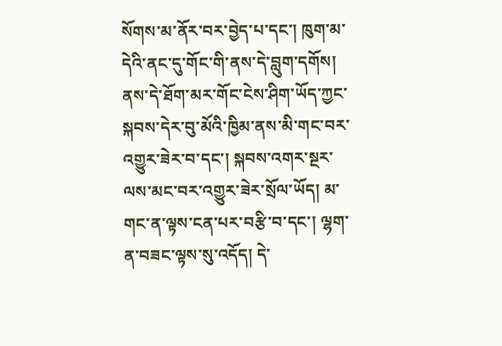སོགས་མ་ནོར་བར་བྱེད་པ་དང་། ཁུག་མ་དེའི་ནང་དུ་གོང་གི་ནས་དེ་བླུག་དགོས། ནས་དེ་ཐོག་མར་གོང་ངེས་ཤིག་ཡོད་ཀྱང་སྐབས་དེར་བུ་མོའི་ཁྱིམ་ནས་མི་གང་བར་འགྱུར་ཟེར་བ་དང་། སྐབས་འགར་སྔར་ལས་མང་བར་འགྱུར་ཟེར་སྲོལ་ཡོད། མ་གང་ན་ལྟས་ངན་པར་བརྩི་བ་དང་། ལྷག་ན་བཟང་ལྟས་སུ་འདོད། དེ་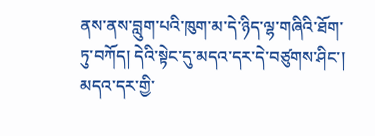ནས་ནས་བླུག་པའི་ཁུག་མ་དེ་ཉིད་ལྷ་གཞིའི་ཐོག་ཏུ་བཀོད། དེའི་སྟེང་དུ་མདའ་དར་དེ་བཙུགས་ཤིང་། མདའ་དར་གྱི་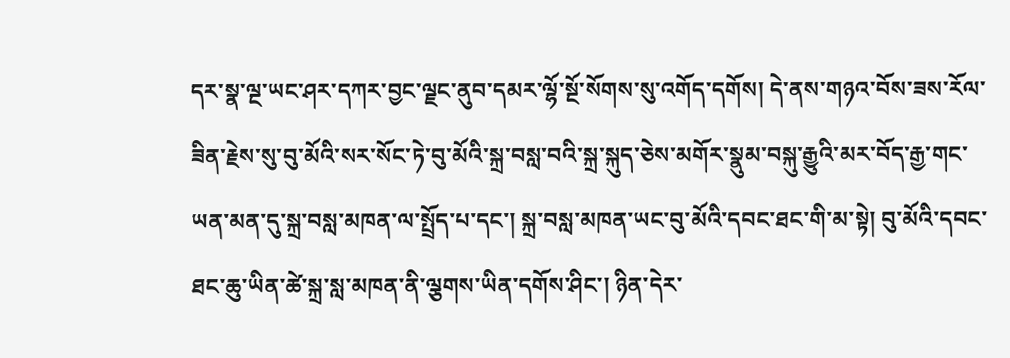དར་སྣ་ལྔ་ཡང་ཤར་དཀར་བྱང་ལྗང་ནུབ་དམར་ལྷོ་སྔོ་སོགས་སུ་འགོད་དགོས། དེ་ནས་གཉའ་བོས་ཟས་རོལ་ཟིན་རྗེས་སུ་བུ་མོའི་སར་སོང་ཏེ་བུ་མོའི་སྐྲ་བསླ་བའི་སྐྲ་སྐུད་ཅེས་མགོར་སྣུམ་བསྐུ་རྒྱུའི་མར་བོད་རྒྱ་གང་ཡན་མན་དུ་སྐྲ་བསླ་མཁན་ལ་སྤྲོད་པ་དང་། སྐྲ་བསླ་མཁན་ཡང་བུ་མོའི་དབང་ཐང་གི་མ་སྟེ། བུ་མོའི་དབང་ཐང་ཆུ་ཡིན་ཚེ་སྐྲ་སླ་མཁན་ནི་ལྕགས་ཡིན་དགོས་ཤིང་། ཉིན་དེར་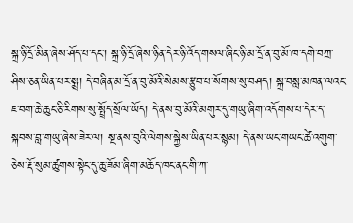སྐྲ་ཉི་དྲོ་མིན་ཞེས་ཤོད་པ་དང་། སྐྲ་ཉི་དྲོ་ཞེས་ཉིན་དེར་ཉི་འོད་གསལ་ཞིང་ཉི་མ་དྲོ་ན་བུ་མོ་ཁ་དགེ་བཀྲ་ཤིས་ཅན་ཡིན་པར་སྨྲ། དེ་བཞིན་མ་དྲོ་ན་བུ་མོའི་སེམས་རྩུབ་པ་སོགས་སུ་བཤད། སྐྲ་བསླ་མཁན་ལའང་ཇ་བག་ཆེ་ཆུང་ཅི་རིགས་སུ་སྤྲོད་སྲོལ་ཡོད། དེ་ནས་བུ་མོའི་མགུར་དུ་གཡུ་ཞིག་འདོགས་པ་དེར་ད་སྐབས་བླ་གཡུ་ཞེས་ཟེར་ལ། སྔ་ནས་བུའི་ལེགས་སྐྱེས་ཡིན་པར་སྙམ། དེ་ནས་ཡང་གཡང་ཚེ་འགུག་ཅེས་རྡོ་སུམ་ཚུགས་སྟེང་དུ་ཆུ་ཟོམ་ཞིག་མཆོད་ཁང་ནང་གི་ཀ་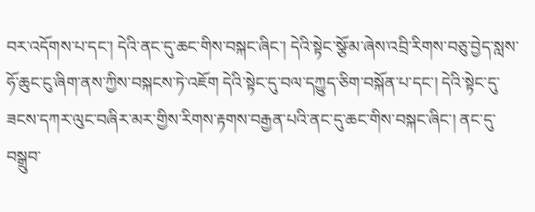བར་འདོགས་པ་དང་། དེའི་ནང་དུ་ཆང་གིས་བསྐང་ཞིང་། དེའི་སྟེང་སྩོ་མ་ཞེས་འབྲི་རིགས་བཅུ་བྱེད་སླས་ཧོ་ཆུང་ངུ་ཞིག་ནས་ཀྱིས་བསྐངས་ཏེ་འཇོག དེའི་སྟེང་དུ་བལ་དཀྱུད་ཅིག་བསྐོན་པ་དང་། དེའི་སྟེང་དུ་ཟངས་དཀར་ལུང་བཞིར་མར་གྱིས་རིགས་རྟགས་བརྒྱན་པའི་ནང་དུ་ཆང་གིས་བསྐང་ཞིང་། ནང་དུ་བསྒྲུབ་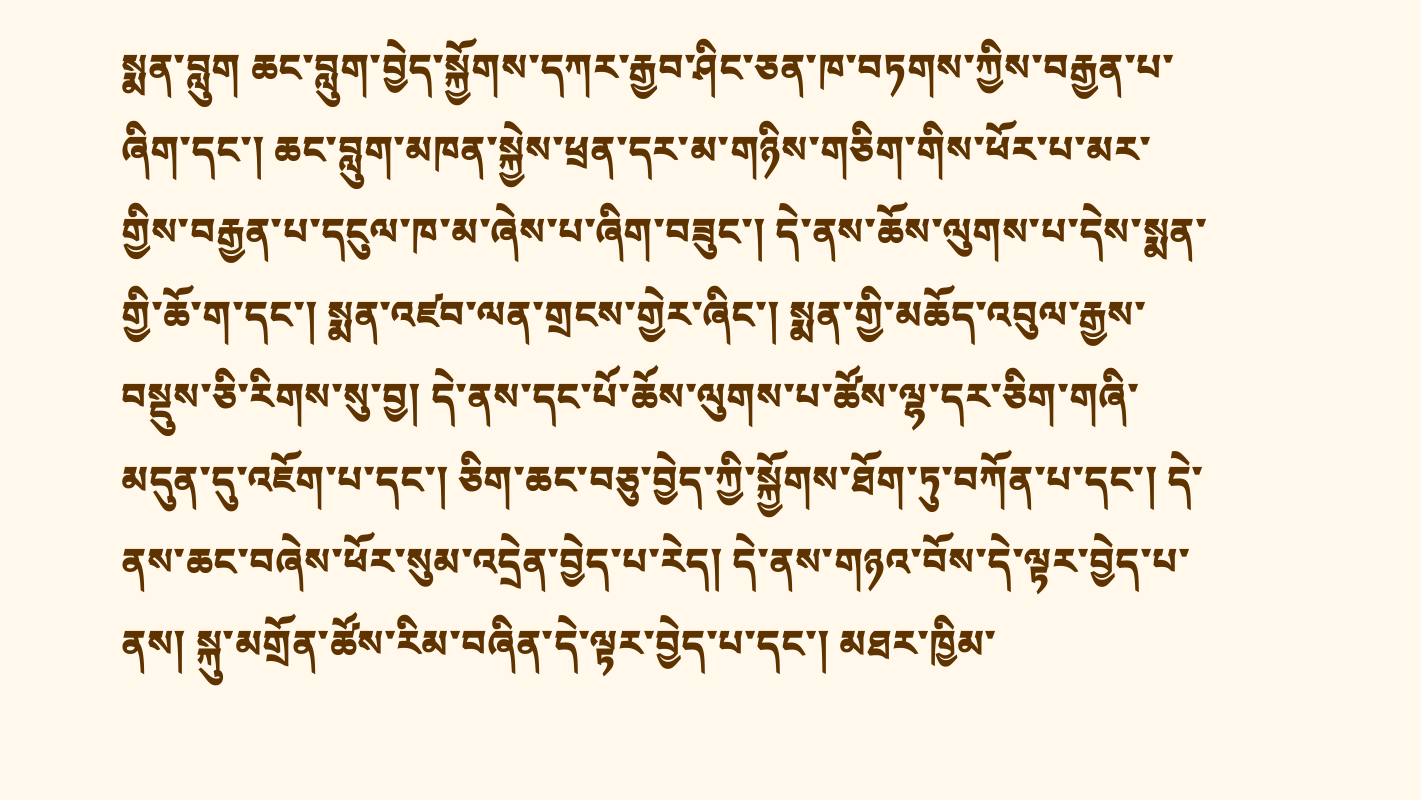སྨན་བླུག ཆང་བླུག་བྱེད་སྐྱོགས་དཀར་རྒྱབ་ཤིང་ཅན་ཁ་བཏགས་ཀྱིས་བརྒྱན་པ་ཞིག་དང་། ཆང་བླུག་མཁན་སྐྱེས་ཕྲན་དར་མ་གཉིས་གཅིག་གིས་ཕོར་པ་མར་གྱིས་བརྒྱན་པ་དངུལ་ཁ་མ་ཞེས་པ་ཞིག་བཟུང་། དེ་ནས་ཆོས་ལུགས་པ་དེས་སྨན་གྱི་ཆོ་ག་དང་། སྨན་འཛབ་ལན་གྲངས་གྱེར་ཞིང་། སྨན་གྱི་མཆོད་འབུལ་རྒྱས་བསྡུས་ཅི་རིགས་སུ་བྱ། དེ་ནས་དང་པོ་ཆོས་ལུགས་པ་ཚོས་ལྷ་དར་ཅིག་གཞི་མདུན་དུ་འཇོག་པ་དང་། ཅིག་ཆང་བཅུ་བྱེད་ཀྱི་སྐྱོགས་ཐོག་ཏུ་བཀོན་པ་དང་། དེ་ནས་ཆང་བཞེས་ཕོར་སུམ་འདྲེན་བྱེད་པ་རེད། དེ་ནས་གཉའ་བོས་དེ་ལྟར་བྱེད་པ་ནས། སྐུ་མགྲོན་ཚོས་རིམ་བཞིན་དེ་ལྟར་བྱེད་པ་དང་། མཐར་ཁྱིམ་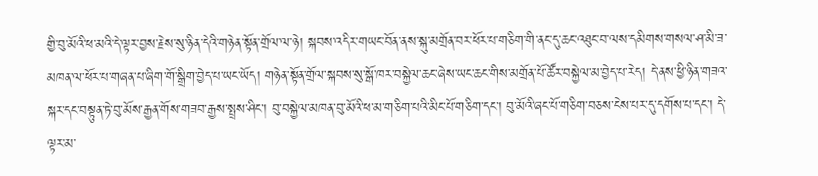གྱི་བུ་མོའི་ཕ་མའི་དེ་ལྟར་བྱས་རྗེས་སུ་ཉིན་དེའི་གཉེན་སྟོན་གྲོལ་ལ་ཉེ། སྐབས་འདིར་གཡང་བོན་ནས་སྐུ་མགྲོན་བར་ཕོར་པ་གཅིག་གི་ནང་དུ་ཆང་འཐུང་བ་ལས་དམིགས་གསལ་ཤ་མི་ཟ་མཁན་ལ་ཕོར་པ་གཞན་པ་ཞིག་གོ་སྒྲིག་བྱེད་པ་ཡང་ཡོད། གཉེན་སྟོན་གྲོལ་སྐབས་སུ་སྒོ་ཁར་བསྐྱེལ་ཆང་ཞེས་ཡང་ཆང་གིས་མགྲོན་པོ་ཚོར་བསྐྱེལ་མ་བྱེད་པ་རེད། དེ་ནས་ཕྱི་ཉིན་གཟའ་སྐར་དང་བསྟུན་ཏེ་བུ་མོས་རྒྱན་གོས་གཟབ་རྒྱས་སྤྲས་ཤིང་། བུ་བསྐྱེལ་མཁན་བུ་མོའི་ཕ་མ་གཅིག་པའི་མིང་པོ་གཅིག་དང་། བུ་མོའི་ཞང་པོ་གཅིག་བཅས་ངེས་པར་དུ་དགོས་པ་དང་། དེ་ལྟར་མ་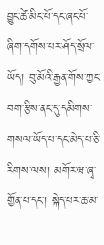བྱུང་ཚེ་མིང་པོ་དང་ཞང་པོ་ཞིག་དགོས་པར་ཤོད་སྲོལ་ཡོད། བུ་མོའི་རྒྱན་གོས་ཀྱང་བག་རྩིས་ནང་དུ་དམིགས་གསལ་ཡོད་པ་དང་མེད་པ་ཅི་རིགས་ལས། མགོར་ཝ་ཞྭ་གྱོན་པ་དང་། སྐེད་པར་ཆ་མ་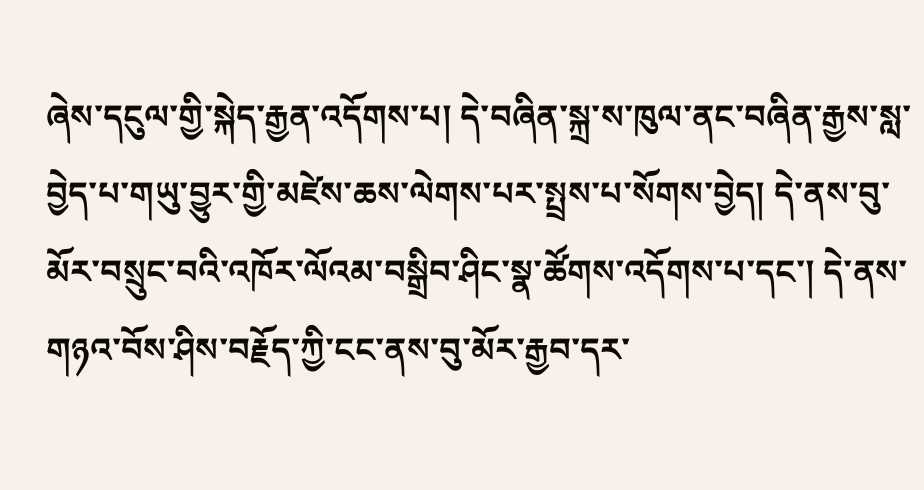ཞེས་དངུལ་གྱི་སྐེད་རྒྱན་འདོགས་པ། དེ་བཞིན་སྐྲ་ས་ཁུལ་ནང་བཞིན་རྒྱས་སླ་བྱེད་པ་གཡུ་བྱུར་གྱི་མཛེས་ཆས་ལེགས་པར་སྤྲས་པ་སོགས་བྱེད། དེ་ནས་བུ་མོར་བསྲུང་བའི་འཁོར་ལོའམ་བསྒྲིབ་ཤིང་སྣ་ཚོགས་འདོགས་པ་དང་། དེ་ནས་གཉའ་བོས་ཤིས་བརྗོད་ཀྱི་ངང་ནས་བུ་མོར་རྒྱབ་དར་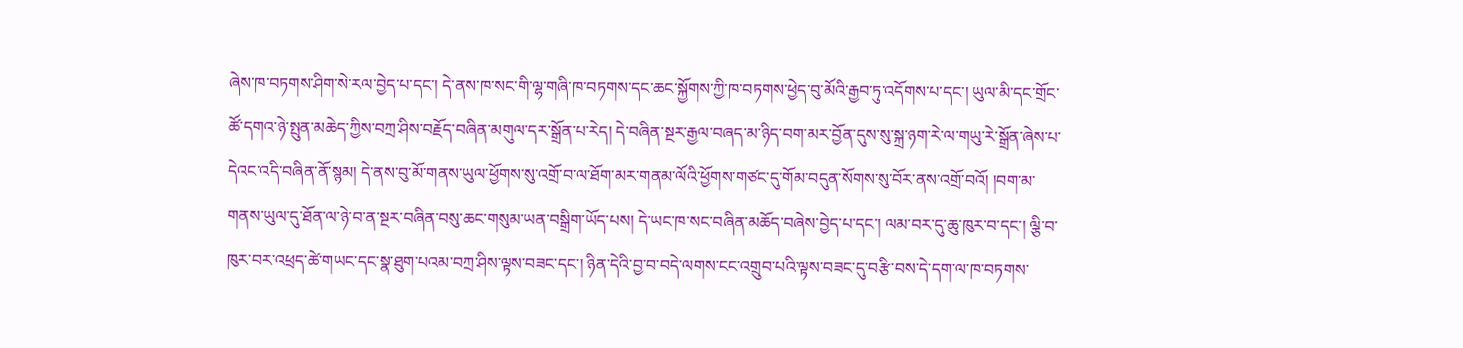ཞེས་ཁ་བཏགས་ཤིག་སེ་རལ་བྱེད་པ་དང་། དེ་ནས་ཁ་སང་གི་ལྷ་གཞི་ཁ་བཏགས་དང་ཆང་སྐྱོགས་ཀྱི་ཁ་བཏགས་ཕྱེད་བུ་མོའི་རྒྱབ་ཏུ་འདོགས་པ་དང་། ཡུལ་མི་དང་གྲོང་ཚོ་དགའ་ཉེ་སྤུན་མཆེད་ཀྱིས་བཀྲ་ཤིས་བརྗོད་བཞིན་མགུལ་དར་སྒྲོན་པ་རེད། དེ་བཞིན་སྔར་རྒྱལ་བཞད་མ་ཉིད་བག་མར་བྱོན་དུས་སུ་སྐྲ་ཉག་རེ་ལ་གཡུ་རེ་སྒྲོན་ཞེས་པ་དེའང་འདི་བཞིན་ནོ་སྙམ། དེ་ནས་བུ་མོ་གནས་ཡུལ་ཕྱོགས་སུ་འགྲོ་བ་ལ་ཐོག་མར་གནམ་ལོའི་ཕྱོགས་གཙང་དུ་གོམ་བདུན་སོགས་སུ་བོར་ནས་འགྲོ་བའོ། །བག་མ་གནས་ཡུལ་དུ་ཐོན་ལ་ཉེ་བ་ན་སྔར་བཞིན་བསུ་ཆང་གསུམ་ཡན་བསྒྲིག་ཡོད་པས། དེ་ཡང་ཁ་སང་བཞིན་མཆོད་བཞེས་བྱེད་པ་དང་། ལམ་བར་དུ་ཆུ་ཁུར་བ་དང་། ལྕི་བ་ཁུར་བར་འཕྲད་ཚེ་གཡང་དང་སྣ་ཐུག་པའམ་བཀྲ་ཤིས་ལྟས་བཟང་དང་། ཉིན་དེའི་བྱ་བ་བདེ་ལགས་ངང་འགྲུབ་པའི་ལྟས་བཟང་དུ་བརྩི་བས་དེ་དག་ལ་ཁ་བཏགས་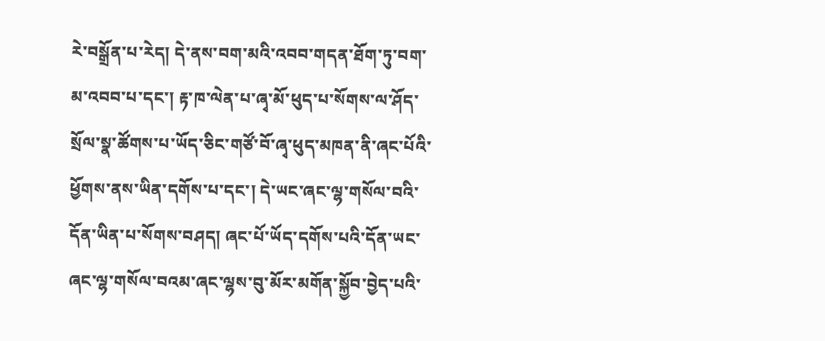རེ་བསྒྲོན་པ་རེད། དེ་ནས་བག་མའི་འབབ་གདན་ཐོག་ཏུ་བག་མ་འབབ་པ་དང་། རྟ་ཁ་ལེན་པ་ཞྭ་མོ་ཕུད་པ་སོགས་ལ་ཤོད་སྲོལ་སྣ་ཚོགས་པ་ཡོད་ཅིང་གཙོ་བོ་ཞྭ་ཕུད་མཁན་ནི་ཞང་པོའི་ཕྱོགས་ནས་ཡིན་དགོས་པ་དང་། དེ་ཡང་ཞང་ལྷ་གསོལ་བའི་དོན་ཡིན་པ་སོགས་བཤད། ཞང་པོ་ཡོད་དགོས་པའི་དོན་ཡང་ཞང་ལྷ་གསོལ་བའམ་ཞང་ལྷས་བུ་མོར་མགོན་སྐྱོབ་བྱེད་པའི་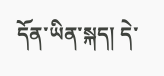དོན་ཡིན་སྐད། དེ་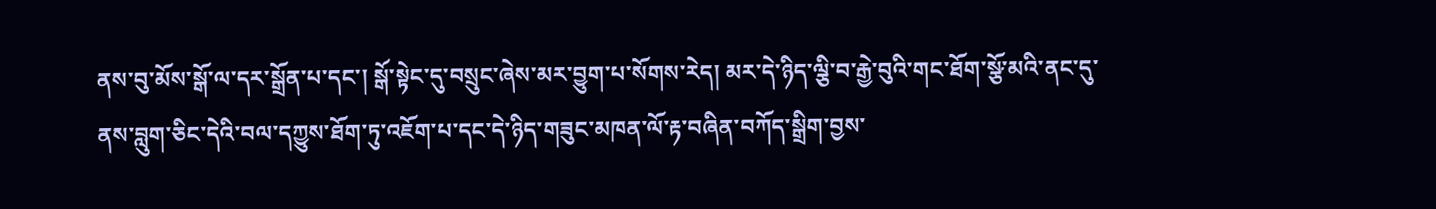ནས་བུ་མོས་སྒོ་ལ་དར་སྒྲོན་པ་དང་། སྒོ་སྟེང་དུ་བསྲུང་ཞེས་མར་བྱུག་པ་སོགས་རེད། མར་དེ་ཉིད་ལྕི་བ་རྒྱེ་བུའི་གང་ཐོག་སྩོ་མའི་ནང་དུ་ནས་བླུག་ཅིང་དེའི་བལ་དཀྱུས་ཐོག་ཏུ་འཇོག་པ་དང་དེ་ཉིད་གཟུང་མཁན་ལོ་རྟ་བཞིན་བཀོད་སྒྲིག་བྱས་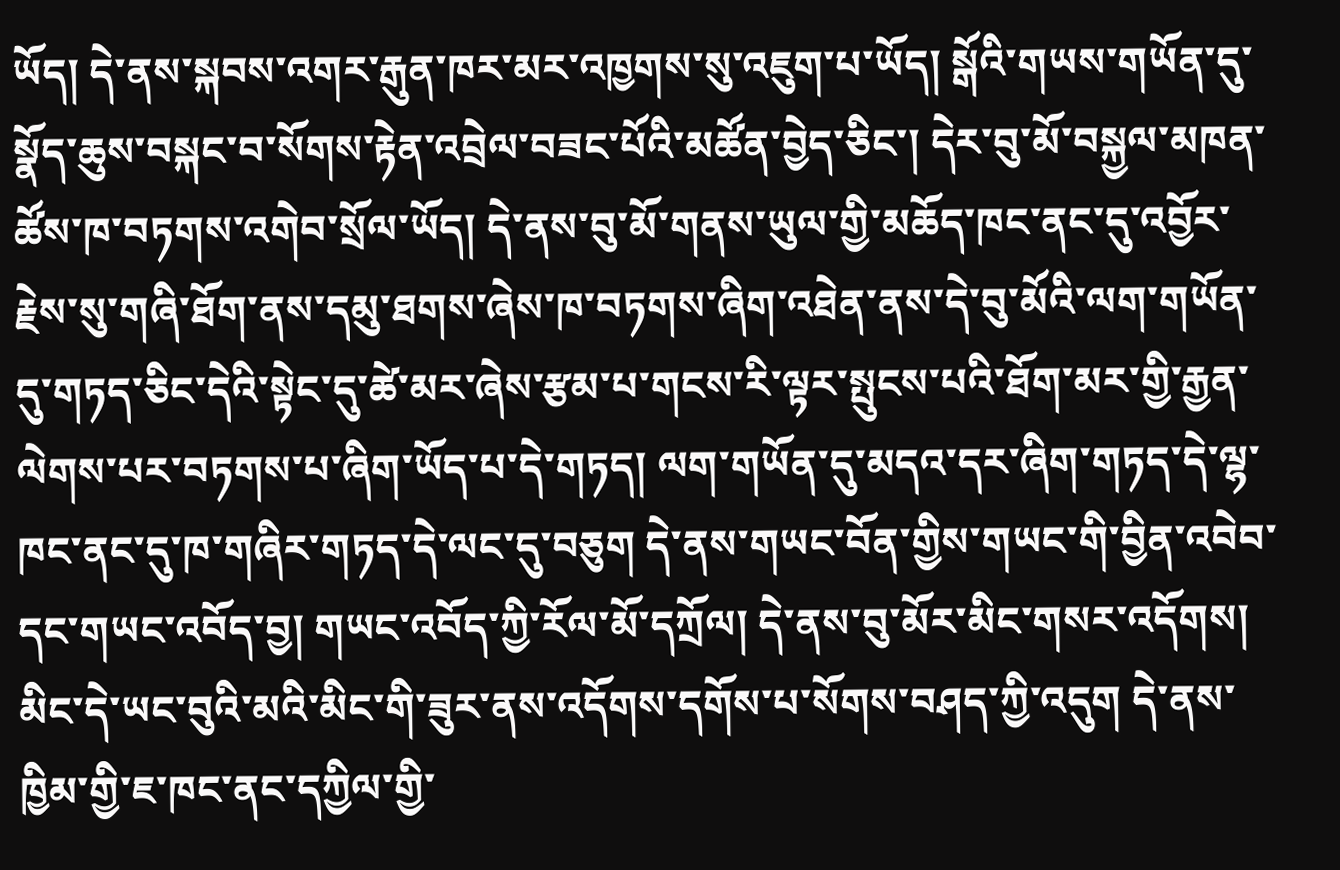ཡོད། དེ་ནས་སྐབས་འགར་རྒུན་ཁར་མར་འཁྱགས་སུ་འཇུག་པ་ཡོད། སྒོའི་གཡས་གཡོན་དུ་སྣོད་ཆུས་བསྐང་བ་སོགས་རྟེན་འབྲེལ་བཟང་པོའི་མཚོན་བྱེད་ཅིང་། དེར་བུ་མོ་བསྐྱལ་མཁན་ཚོས་ཁ་བཏགས་འགེབ་སྲོལ་ཡོད། དེ་ནས་བུ་མོ་གནས་ཡུལ་གྱི་མཆོད་ཁང་ནང་དུ་འབྱོར་རྗེས་སུ་གཞི་ཐོག་ནས་དམུ་ཐགས་ཞེས་ཁ་བཏགས་ཞིག་འཐེན་ནས་དེ་བུ་མོའི་ལག་གཡོན་དུ་གཏད་ཅིང་དེའི་སྟེང་དུ་ཚེ་མར་ཞེས་རྩམ་པ་གངས་རི་ལྟར་སྤུངས་པའི་ཐོག་མར་གྱི་རྒྱན་ལེགས་པར་བཏགས་པ་ཞིག་ཡོད་པ་དེ་གཏད། ལག་གཡོན་དུ་མདའ་དར་ཞིག་གཏད་དེ་ལྷ་ཁང་ནང་དུ་ཁ་གཞིར་གཏད་དེ་ལང་དུ་བཅུག དེ་ནས་གཡང་བོན་གྱིས་གཡང་གི་བྱིན་འབེབ་དང་གཡང་འབོད་བྱ། གཡང་འབོད་ཀྱི་རོལ་མོ་དཀྲོལ། དེ་ནས་བུ་མོར་མིང་གསར་འདོགས། མིང་དེ་ཡང་བུའི་མའི་མིང་གི་ཟུར་ནས་འདོགས་དགོས་པ་སོགས་བཤད་ཀྱི་འདུག དེ་ནས་ཁྱིམ་གྱི་ཇ་ཁང་ནང་དཀྱིལ་གྱི་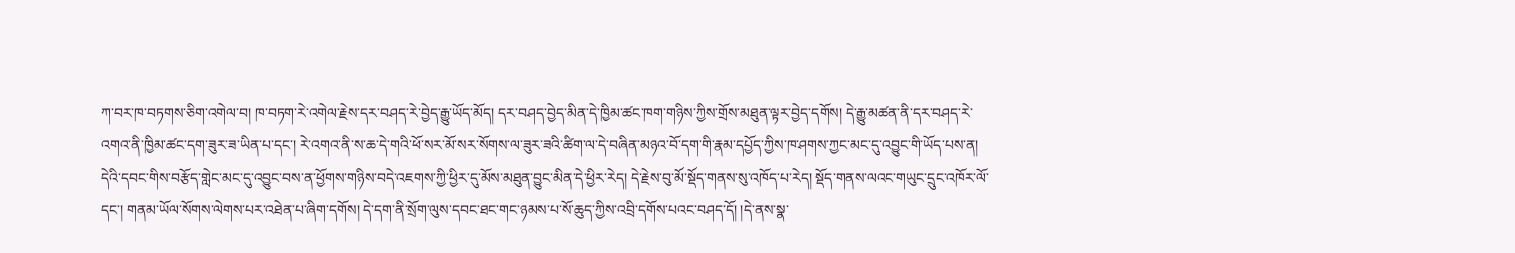ཀ་བར་ཁ་བཏགས་ཅིག་འགེལ་བ། ཁ་བཏག་རེ་འགེལ་རྗེས་དར་བཤད་རེ་བྱེད་རྒྱུ་ཡོད་མོད། དར་བཤད་བྱེད་མིན་དེ་ཁྱིམ་ཚང་ཁག་གཉིས་ཀྱིས་གྲོས་མཐུན་ལྟར་བྱེད་དགོས། དེ་རྒྱུ་མཚན་ནི་དར་བཤད་རེ་འགའ་ནི་ཁྱིམ་ཚང་དག་ཟུར་ཟ་ཡིན་པ་དང་། རེ་འགའ་ནི་ས་ཆ་དེ་གའི་ཕོ་སར་མོ་སར་སོགས་ལ་ཟུར་ཟའི་ཚིག་ལ་དེ་བཞིན་མཉའ་བོ་དག་གི་རྣམ་དཔྱོད་ཀྱིས་ཁ་ཤགས་ཀྱང་མང་དུ་འབྱུང་གི་ཡོད་པས་ན། དེའི་དབང་གིས་བརྩོད་གླེང་མང་དུ་འབྱུང་བས་ན་ཕྱོགས་གཉིས་བདེ་འཇགས་ཀྱི་ཕྱིར་དུ་མོས་མཐུན་བྱུང་མིན་དེ་ཕྱིར་རེད། དེ་རྗེས་བུ་མོ་སྡོད་གནས་སུ་འཁོད་པ་རེད། སྡོད་གནས་ལའང་གཡུང་དྲུང་འཁོར་ལོ་དང་། གནམ་ཡོལ་སོགས་ལེགས་པར་འཐེན་པ་ཞིག་དགོས། དེ་དག་ནི་སྲོག་ལུས་དབང་ཐང་གང་ཉམས་པ་སོ་ཆུད་ཀྱིས་འབྲི་དགོས་པའང་བཤད་དོ། །དེ་ནས་སྣ་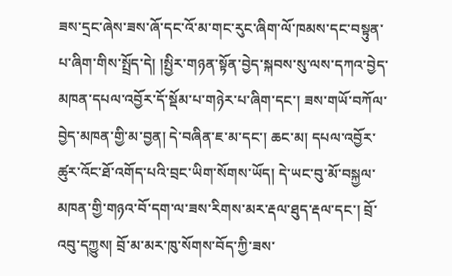ཟས་དྲང་ཞེས་ཟས་ཞོ་དང་འོ་མ་གང་རུང་ཞིག་ལོ་ཁམས་དང་བསྟུན་པ་ཞིག་གིས་སྤྲོད་དེ། །སྤྱིར་གཉན་སྟོན་བྱེད་སྐབས་སུ་ལས་དཀའ་བྱེད་མཁན་དཔལ་འབྱོར་དོ་སྡོམ་པ་གཉེར་པ་ཞིག་དང་། ཟས་གཡོ་བཀོལ་བྱེད་མཁན་གྱི་མ་བྱན། དེ་བཞིན་ཇ་མ་དང་། ཆང་མ། དཔལ་འབྱོར་ཚུར་འོང་ཐོ་འགོད་པའི་བྲང་ཡིག་སོགས་ཡོད། དེ་ཡང་བུ་མོ་བསྐྱལ་མཁན་གྱི་གཉའ་བོ་དག་ལ་ཟས་རིགས་མར་རྡལ་ཐུད་རྡལ་དང་། བྲོ་འབུ་དཀྱུས། བྲོ་མ་མར་ཁུ་སོགས་བོད་ཀྱི་ཟས་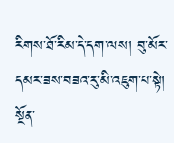རིགས་ཐོ་རིམ་དེ་དག་ལས། བུ་མོར་དམར་ཟས་བཟའ་རུ་མི་འཇུག་པ་སྟེ། སྔོན་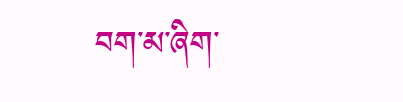བག་མ་ཞིག་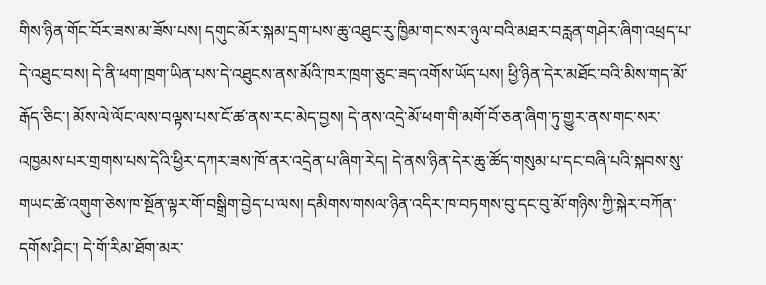གིས་ཉིན་གོང་བོར་ཟས་མ་ཟོས་པས། དགུང་མོར་སྐམ་དྲག་པས་ཆུ་འཐུང་རུ་ཁྱིམ་གང་སར་ཉུལ་བའི་མཐར་བརླན་གཤེར་ཞིག་འཕྲད་པ་དེ་འཐུང་བས། དེ་ནི་ཕག་ཁྲག་ཡིན་པས་དེ་འཐུངས་ནས་མོའི་ཁར་ཁྲག་ཅུང་ཟད་འགོས་ཡོད་པས། ཕྱི་ཉིན་དེར་མཐོང་བའི་མིས་གད་མོ་རྒོད་ཅིང་། མོས་ལེ་ལོང་ལས་བལྟས་པས་ངོ་ཚ་ནས་རང་མེད་བྱས། དེ་ནས་འདྲེ་མོ་ཕག་གི་མགོ་བོ་ཅན་ཞིག་ཏུ་གྱུར་ནས་གང་སར་འཁྱམས་པར་གྲགས་པས་དེའི་ཕྱིར་དཀར་ཟས་ཁོ་ནར་འདྲེན་པ་ཞིག་རེད། དེ་ནས་ཉིན་དེར་ཆུ་ཚོད་གསུམ་པ་དང་བཞི་པའི་སྐབས་སུ་གཡང་ཚེ་འགུག་ཅེས་ཁ་སྔོན་ལྟར་གོ་བསྒྲིག་བྱེད་པ་ལས། དམིགས་གསལ་ཉིན་འདིར་ཁ་བཏགས་བུ་དང་བུ་མོ་གཉིས་ཀྱི་སྐེར་བཀོན་དགོས་ཤིང་། དེ་གོ་རིམ་ཐོག་མར་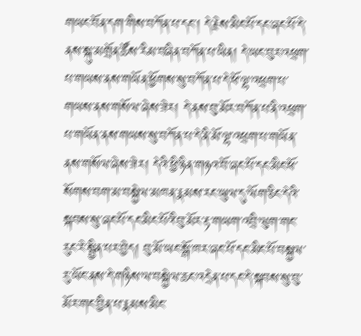གཡང་བོན་དག་གིས་བཀོན་པ་དང་། དེ་རྗེས་མིང་པོ་དང་ཞང་པོ་དེ་ནས་སྐུ་མགྲོན་ཚོས་རིམ་བཞིན་བཀོན་པ་ཡིན། དེ་ཡང་བུར་འཕྲག་པ་གཡས་ནས་གཡོན་ཕྱོགས་སུ་བཀོན་པ་དེ་ཕོ་ལྷ་འཕྲག་པ་གཡས་ནས་གསོལ་ཞེས་ཟེར། དེ་ནས་བུ་མོར་བཀོན་པ་ནི་འཕྲག་པ་གཡོན་ནས་གཡས་སུ་བཀོན་པ་དེ་ནི་མོ་ལྷ་འཕྲག་པ་གཡོན་ནས་གསོལ་ཞེས་ཟེར། དེའི་ཕྱི་ཉིན་གཉའ་བོ་ཞང་པོ་དང་མིང་ཕོ་སོགས་བག་མ་བསྐྱེལ་མཁན་རྣམས་རང་ཡུལ་དུ་ལོག་ཅིང་དེའི་སྐབས་སུ་ཞང་པོ་དང་མིང་པོའི་བུ་མོར་རྟ་གཡག་འབྲི་ལུག་གང་རུང་རེ་སྦྱིན་པར་བྱེད། བུ་མོ་ཡང་སྒོ་ཁར་ཞང་པོ་དང་མིང་པོ་བསྐྱལ་རུ་ཡོང་ནས་དེ་གཉིས་ལ་བསྐྱེལ་ཆང་འདྲེན་པ་དང་དེ་སྐབས་སུ་བུ་མོར་གང་བྱིན་པ་རྣམས་མིང་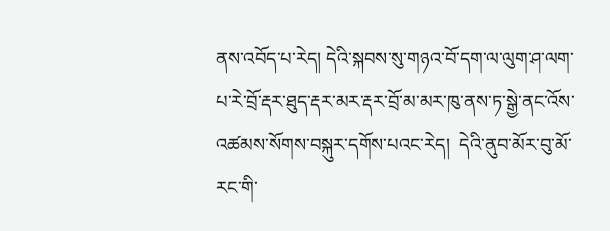ནས་འབོད་པ་རེད། དེའི་སྐབས་སུ་གཉའ་བོ་དག་ལ་ལུག་ཤ་ལག་པ་རེ་བྲོ་རྡར་ཐུད་རྡར་མར་རྡར་བྲོ་མ་མར་ཁུ་ནས་ཏ་སྒྱེ་ནང་འོས་འཚམས་སོགས་བསྐུར་དགོས་པའང་རེད།  དེའི་ནུབ་མོར་བུ་མོ་རང་གི་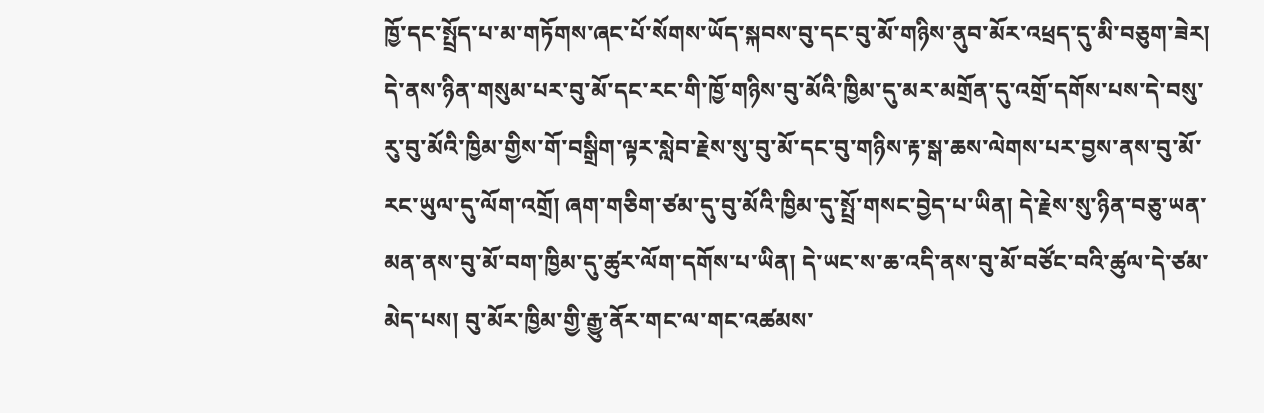ཁྱོ་དང་སྤྲོད་པ་མ་གཏོགས་ཞང་པོ་སོགས་ཡོད་སྐབས་བུ་དང་བུ་མོ་གཉིས་ནུབ་མོར་འཕྲད་དུ་མི་བཅུག་ཟེར། དེ་ནས་ཉིན་གསུམ་པར་བུ་མོ་དང་རང་གི་ཁྱོ་གཉིས་བུ་མོའི་ཁྱིམ་དུ་མར་མགྲོན་དུ་འགྲོ་དགོས་པས་དེ་བསུ་རུ་བུ་མོའི་ཁྱིམ་གྱིས་གོ་བསྒྲིག་ལྟར་སླེབ་རྗེས་སུ་བུ་མོ་དང་བུ་གཉིས་རྟ་སྒ་ཆས་ལེགས་པར་བྱས་ནས་བུ་མོ་རང་ཡུལ་དུ་ལོག་འགྲོ། ཞག་གཅིག་ཙམ་དུ་བུ་མོའི་ཁྱིམ་དུ་སྤྲོ་གསང་བྱེད་པ་ཡིན། དེ་རྗེས་སུ་ཉིན་བཅུ་ཡན་མན་ནས་བུ་མོ་བག་ཁྱིམ་དུ་ཚུར་ལོག་དགོས་པ་ཡིན། དེ་ཡང་ས་ཆ་འདི་ནས་བུ་མོ་བཙོང་བའི་ཚུལ་དེ་ཙམ་མེད་པས། བུ་མོར་ཁྱིམ་གྱི་རྒྱུ་ནོར་གང་ལ་གང་འཚམས་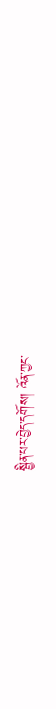སྦྱིན་པར་བྱེད་དགོས། འོན་ཀྱང་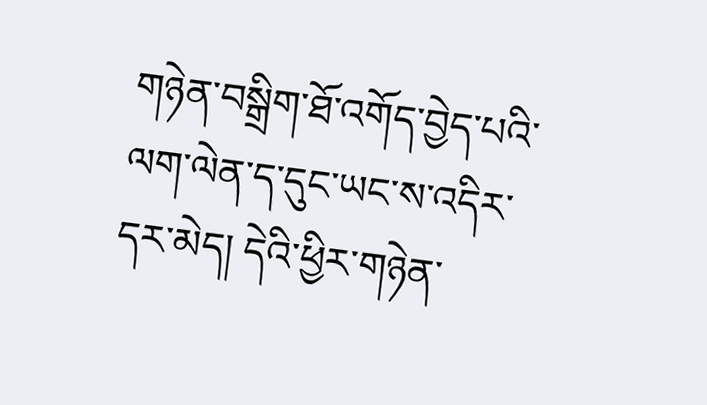གཉེན་བསྒྲིག་ཐོ་འགོད་བྱེད་པའི་ལག་ལེན་ད་དུང་ཡང་ས་འདིར་དར་མེད། དེའི་ཕྱིར་གཉེན་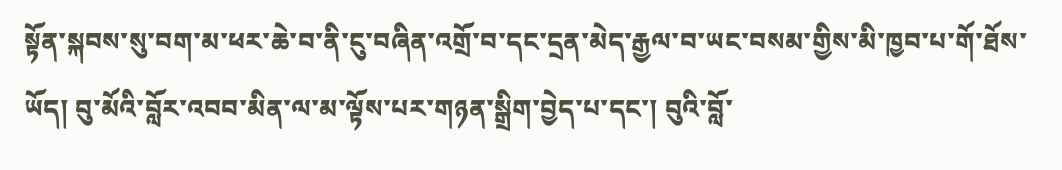སྟོན་སྐབས་སུ་བག་མ་ཕར་ཆེ་བ་ནི་ངུ་བཞིན་འགྲོ་བ་དང་དྲན་མེད་རྒྱལ་བ་ཡང་བསམ་གྱིས་མི་ཁྱབ་པ་གོ་ཐོས་ཡོད། བུ་མོའི་བློར་འབབ་མིན་ལ་མ་ལྟོས་པར་གཉན་སྒྲིག་བྱེད་པ་དང་། བུའི་བློ་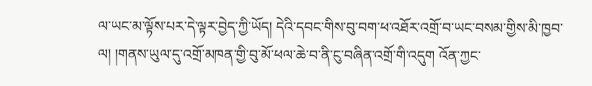ལ་ཡང་མ་ལྟོས་པར་དེ་ལྟར་བྱེད་ཀྱི་ཡོད། དེའི་དབང་གིས་བུ་བག་ཕ་འཐོར་འགྲོ་བ་ཡང་བསམ་གྱིས་མི་ཁྱབ་ལ། །གནས་ཡུལ་དུ་འགྲོ་མཁན་གྱི་བུ་མོ་ཕལ་ཆེ་བ་ནི་ངུ་བཞིན་འགྲོ་གི་འདུག འོན་ཀྱང་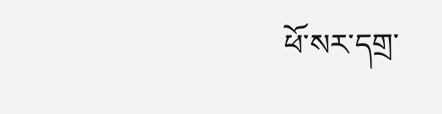ཕོ་སར་དགྲ་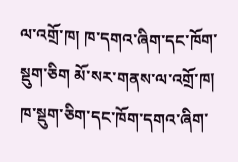ལ་འགྲོ་ཁ། ཁ་དགའ་ཞིག་དང་ཁོག་སྡུག་ཅིག མོ་སར་གནས་ལ་འགྲོ་ཁ། ཁ་སྡུག་ཅིག་དང་ཁོག་དགའ་ཞིག་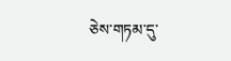ཅེས་གཏམ་དུ་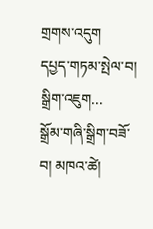གྲགས་འདུག
དཔྱད་གཏམ་སྤེལ་བ།
སྒྲིག་འཇུག...
སྒྲོམ་གཞི་སྒྲིག་བཟོ་བ། མཁའ་ཚེ།